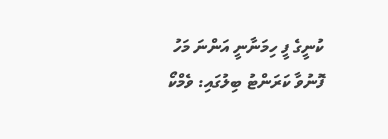ކުނީގެ ފީ ހިމަނާނީ އަންނަ މަހު ފޮނުވާ ކަރަންޓު ބިލުގައި: ވެމްކޯ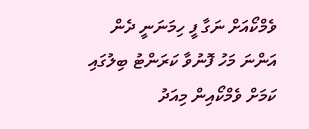ވެމްކޯއަށް ނަގާ ފީ ހިމަނަނީ ދެން އަންނަ މަހު ފޮނުވާ ކަރަންޓު ބިލުގައި ކަމަށް ވެމްކޯއިން މިއަދު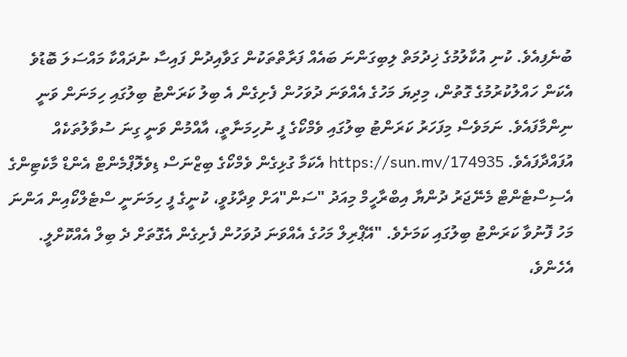ބުނެފިއެވެ. ކުނި އުކާލުމުގެ ޚިދުމަތް ލިބިގަންނަ ބައެއް ފަރާތްތަކުން ގަވާއިދުން ފައިސާ ނުދައްކާ މައްސަލަ ބޮޑުވެ އެކަން ހައްލުކުރުމުގެ ގޮތުން، މިދިޔަ މަހުގެ އެއްވަނަ ދުވަހުން ފެށިގެން އެ ބިލު ކަރަންޓު ބިލުގައި ހިމަނަން ވަނީ ނިންމާފައެވެ. ނަމަވެސް މިފަހަރު ކަރަންޓު ބިލުގައި ވެމްކޯގެ ފީ ނުހިމަނާތީ، އާއްމުން ވަނީ ގިނަ ސުވާލުތަކެއް އުފައްދާފައެވެ. https://sun.mv/174935 އެކަމާ ގުޅިގެން ވެމްކޯގެ ބިޒްނަސް ޑިވެލޮޕްމެންޓް އެންޑް މާކެޓިންގެ އެސިސްޓެންޓް މެނޭޖަރު ދުންޔާ އިބްރާހީމް މިއަދު "ސަން"އަށް ވިދާޅުވީ، ކުނީގެ ފީ ހިމަނަނީ ސްޓެލްކޯއިން އަންނަ މަހު ފޮނުވާ ކަރަންޓު ބިލުގައި ކަމަށެވެ. "އޭޕްރިލް މަހުގެ އެއްވަނަ ދުވަހުން ފެށިގެން އެގޮތަށް ދެ ބިލް އެއްކޮށްލީ. އެހެންވެ،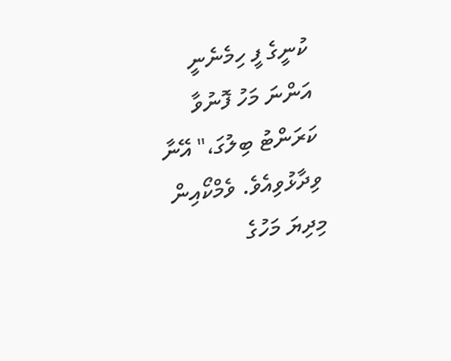ކުނީގެ ފީ ހިމެނެނީ އަންނަ މަހު ފޮނުވާ ކަރަންޓު ބިލުގަ،" އޭނާ ވިދާޅުވިއެވެ. ވެމްކޯއިން މިދިޔަ މަހުގެ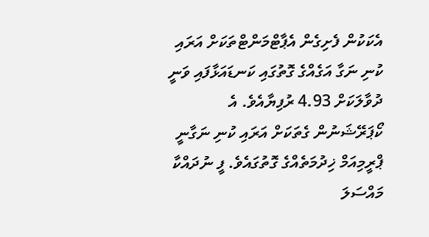އެކަކުން ފެށިގެން އެޕާޓްމަންޓްތަކަށް އަރައި ކުނި ނަގާ އަގެއްގެ ގޮތުގައި ކަނޑައަޅާފައި ވަނީ ދުވާލަކަށް 4.93 ރުފިޔާއެވެ. އެ ކޯޕަރޭޝަނުން ގެތަކަށް އަރައި ކުނި ނަގާނީ ޕްރީމިއަމް ޚިދުމަތެއްގެ ގޮތުގައެވެ. ފީ ނުދައްކާ މައްސަލަ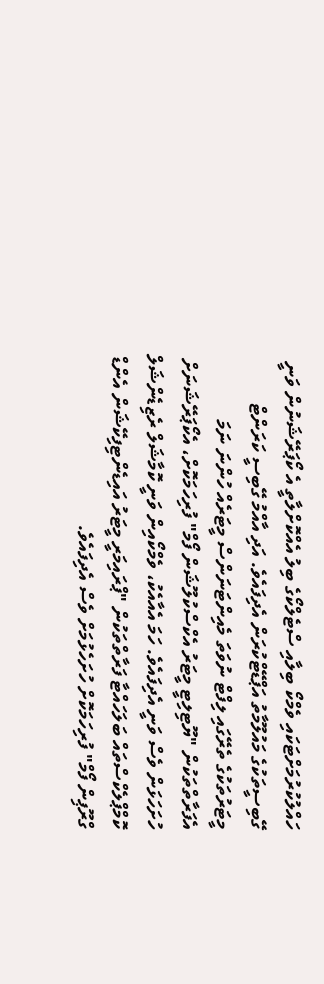ހައްލުކުރުމަށްޓަކައި ވެމްކޯ ބިލާއި ސްޓެލްކޯގެ ބިލު އެއްކޮށްލާތީ އެ ކޯޕަރޭޝަނުން ވަނީ ގޭބިސީތަކުގެ މައުލޫމާތު އަޕްޑޭޓްކުރަން އެދިފައެވެ. އަދި އާއްމު ގޭބިސީ ކަރަންޓް މީޓަރުތަކުގެ ތެރޭގައި ލިފްޓް ނުވަތަ މެއިންޓަނަންސް މީޓަރެއް ހުންނަ ނަމަ އެފަރާތްތަކުން "ޔޫޓިލިޓީ މީޓަރު އެކްސްކުލޫޝަން ފޯމް" ފުރިހަމަކޮށް، އެކޯޕަރޭޝަނަށް ހުށަހަޅަން ވެސް ވަނީ އެދިފައެވެ. ހަމަ އެއާއެކު، ވެމްކޯއިން ވަނީ ކޮމާޝަލް ރެޒިޑެންޝަލް ކޮމްޕްލެކްސްތައް ބަލަހައްޓާ ފަރާތްތަކުން "ޕްރައިމަރީ މީޓަރު އައިޑެންޓިފިކޭޝަން އެންޑް ގްރޫޕިން ފޯމް" ފުރިހަމަކޮށް ހުށަހެޅުމަށް ވެސް އެދިފައެވެ.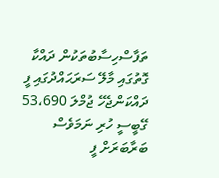ތަފާސްހިސާބުތަކުން ދައްކާ ގޮތުގައި މާލޭ ސަރަޙައްދުގައި ފީ ދައްކަންޖެހޭ ޖުމްލަ 53،690 ގޭބީސީ ހުރި ނަމަވެސް ބަރާބަރަށް ފީ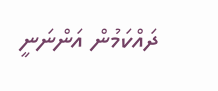ދައްކަމުން އަންނަނީ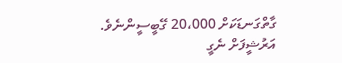ގާތްގަނޑަކަށް 20،000 ގޭބީސީންނެވެ.
އަރުޝީފަށް ނެގީ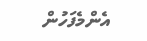އެންމެފަހުން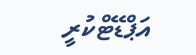އަޕްޑޭޓްކުރީ